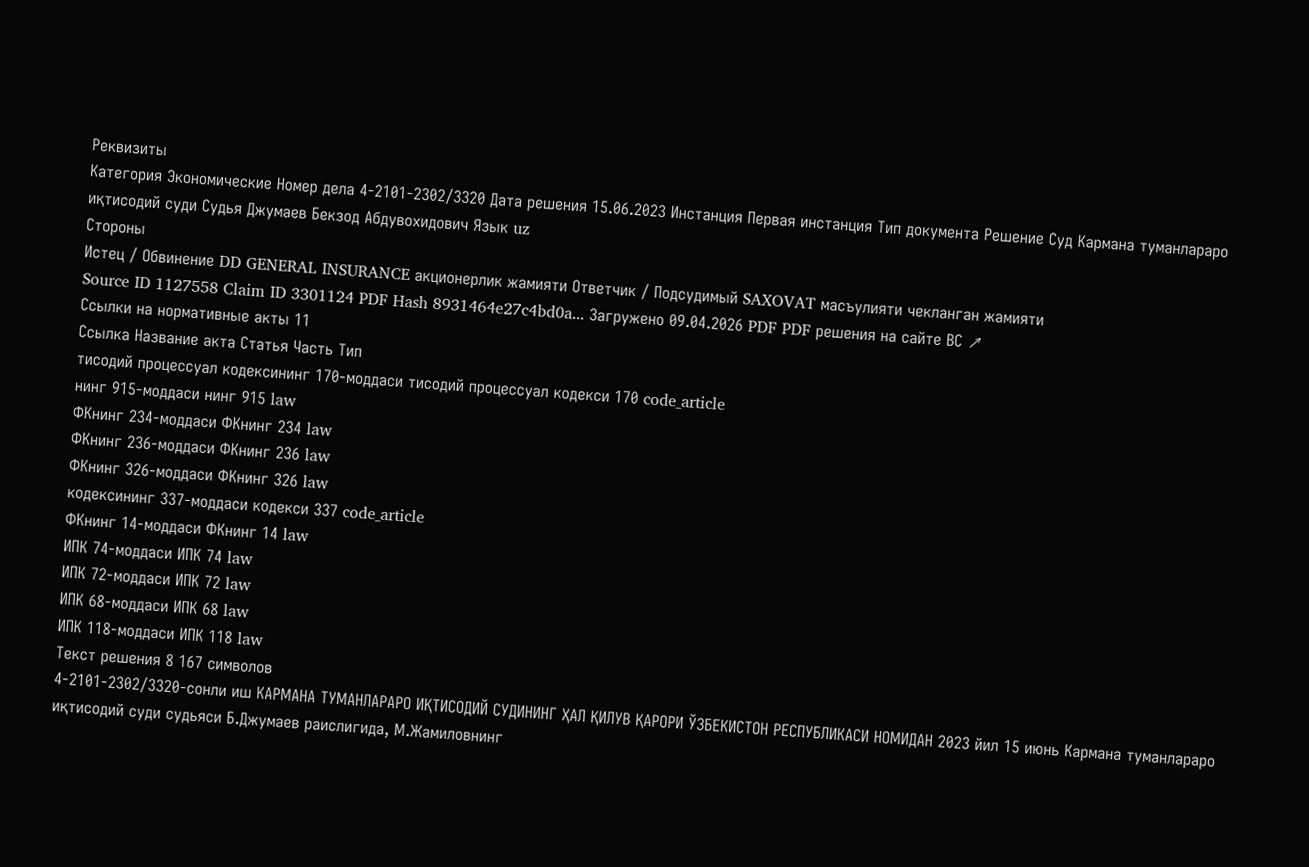Реквизиты
Категория Экономические Номер дела 4-2101-2302/3320 Дата решения 15.06.2023 Инстанция Первая инстанция Тип документа Решение Суд Кармана туманлараро иқтисодий суди Судья Джумаев Бекзод Абдувохидович Язык uz
Стороны
Истец / Обвинение DD GENERAL INSURANCE акционерлик жамияти Ответчик / Подсудимый SAXOVAT масъулияти чекланган жамияти
Source ID 1127558 Claim ID 3301124 PDF Hash 8931464e27c4bd0a... Загружено 09.04.2026 PDF PDF решения на сайте ВС ↗
Ссылки на нормативные акты 11
Ссылка Название акта Статья Часть Тип
тисодий процессуал кодексининг 170-моддаси тисодий процессуал кодекси 170 code_article
нинг 915-моддаси нинг 915 law
ФКнинг 234-моддаси ФКнинг 234 law
ФКнинг 236-моддаси ФКнинг 236 law
ФКнинг 326-моддаси ФКнинг 326 law
кодексининг 337-моддаси кодекси 337 code_article
ФКнинг 14-моддаси ФКнинг 14 law
ИПК 74-моддаси ИПК 74 law
ИПК 72-моддаси ИПК 72 law
ИПК 68-моддаси ИПК 68 law
ИПК 118-моддаси ИПК 118 law
Текст решения 8 167 символов
4-2101-2302/3320-сонли иш КАРМАНА ТУМАНЛАРАРО ИҚТИСОДИЙ СУДИНИНГ ҲАЛ ҚИЛУВ ҚАРОРИ ЎЗБЕКИСТОН РЕСПУБЛИКАСИ НОМИДАН 2023 йил 15 июнь Кармана туманлараро иқтисодий суди судьяси Б.Джумаев раислигида, М.Жамиловнинг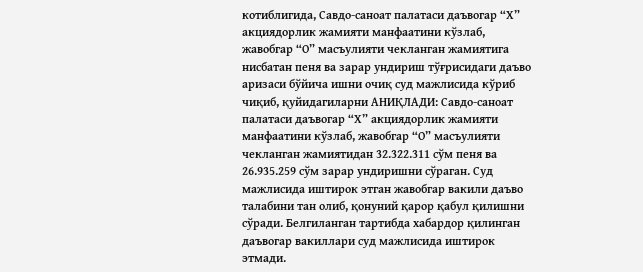котиблигида, Савдо-саноат палатаси даъвогар “Х” акциядорлик жамияти манфаатини кўзлаб, жавобгар “О” масъулияти чекланган жамиятига нисбатан пеня ва зарар ундириш тўғрисидаги даъво аризаси бўйича ишни очиқ суд мажлисида кўриб чиқиб, қуйидагиларни АНИҚЛАДИ: Савдо-саноат палатаси даъвогар “Х” акциядорлик жамияти манфаатини кўзлаб, жавобгар “О” масъулияти чекланган жамиятидан 32.322.311 сўм пеня ва 26.935.259 сўм зарар ундиришни сўраган. Суд мажлисида иштирок этган жавобгар вакили даъво талабини тан олиб, қонуний қарор қабул қилишни сўради. Белгиланган тартибда хабардор қилинган даъвогар вакиллари суд мажлисида иштирок этмади.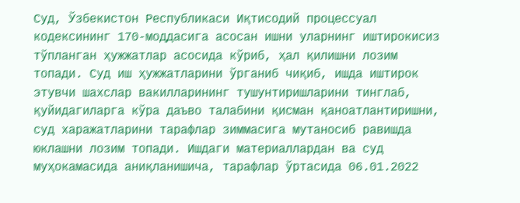Суд, Ўзбекистон Республикаси Иқтисодий процессуал кодексининг 170-моддасига асосан ишни уларнинг иштирокисиз тўпланган ҳужжатлар асосида кўриб, ҳал қилишни лозим топади. Суд иш ҳужжатларини ўрганиб чиқиб, ишда иштирок этувчи шахслар вакилларининг тушунтиришларини тинглаб, қуйидагиларга кўра даъво талабини қисман қаноатлантиришни, суд харажатларини тарафлар зиммасига мутаносиб равишда юклашни лозим топади. Ишдаги материаллардан ва суд муҳокамасида аниқланишича, тарафлар ўртасида 06.01.2022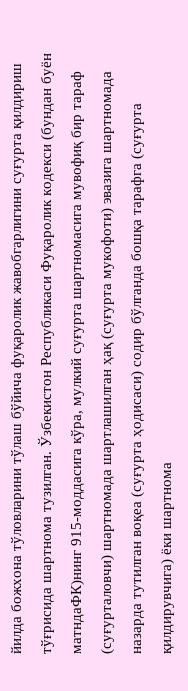йилда божхона тўловларини тўлаш бўйича фуқаролик жавобгарлигини суғурта қилдириш тўғрисида шартнома тузилган. Ўзбекистон Республикаси Фуқаролик кодекси (бундан буён матндаФК)нинг 915-моддасига кўра, мулкий суғурта шартномасига мувофиқ бир тараф (суғурталовчи) шартномада шартлашилган ҳақ (суғурта мукофоти) эвазига шартномада назарда тутилган воқеа (суғурта ҳодисаси) содир бўлганда бошқа тарафга (суғурта қилдирувчига) ёки шартнома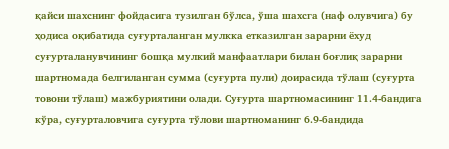қайси шахснинг фойдасига тузилган бўлса, ўша шахсга (наф олувчига) бу ҳодиса оқибатида суғурталанган мулкка етказилган зарарни ёхуд суғурталанувчининг бошқа мулкий манфаатлари билан боғлиқ зарарни шартномада белгиланган сумма (суғурта пули) доирасида тўлаш (суғурта товони тўлаш) мажбуриятини олади. Суғурта шартномасининг 11.4-бандига кўра, суғурталовчига суғурта тўлови шартноманинг 6.9-бандида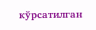кўрсатилган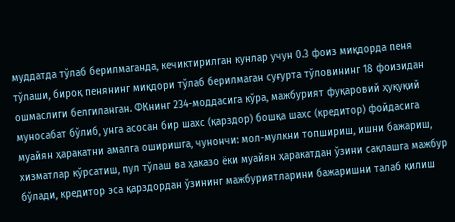муддатда тўлаб берилмаганда, кечиктирилган кунлар учун 0.3 фоиз миқдорда пеня тўлаши, бироқ пенянинг миқдори тўлаб берилмаган суғурта тўловининг 18 фоизидан ошмаслиги белгиланган. ФКнинг 234-моддасига кўра, мажбурият фуқаровий ҳуқуқий муносабат бўлиб, унга асосан бир шахс (қарздор) бошқа шахс (кредитор) фойдасига муайян ҳаракатни амалга оширишга, чунончи: мол-мулкни топшириш, ишни бажариш, хизматлар кўрсатиш, пул тўлаш ва ҳаказо ёки муайян ҳаракатдан ўзини сақлашга мажбур бўлади, кредитор эса қарздордан ўзининг мажбуриятларини бажаришни талаб қилиш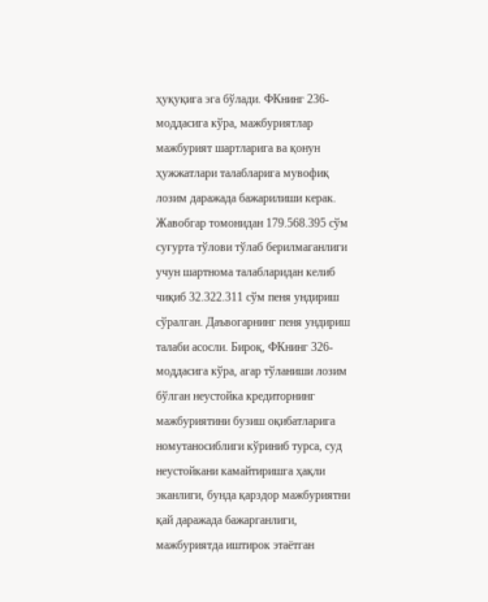ҳуқуқига эга бўлади. ФКнинг 236-моддасига кўра, мажбуриятлар мажбурият шартларига ва қонун ҳужжатлари талабларига мувофиқ лозим даражада бажарилиши керак. Жавобгар томонидан 179.568.395 сўм суғурта тўлови тўлаб берилмаганлиги учун шартнома талабларидан келиб чиқиб 32.322.311 сўм пеня ундириш сўралган. Даъвогарнинг пеня ундириш талаби асосли. Бироқ, ФКнинг 326-моддасига кўра, агар тўланиши лозим бўлган неустойка кредиторнинг мажбуриятини бузиш оқибатларига номутаносиблиги кўриниб турса, суд неустойкани камайтиришга ҳақли эканлиги, бунда қарздор мажбуриятни қай даражада бажарганлиги, мажбуриятда иштирок этаётган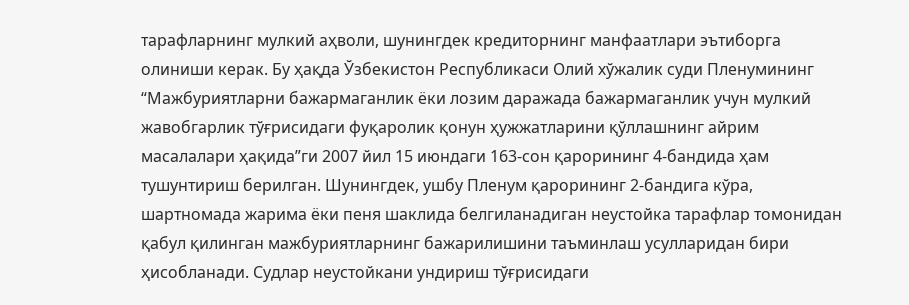тарафларнинг мулкий аҳволи, шунингдек кредиторнинг манфаатлари эътиборга олиниши керак. Бу ҳақда Ўзбекистон Республикаси Олий хўжалик суди Пленумининг “Мажбуриятларни бажармаганлик ёки лозим даражада бажармаганлик учун мулкий жавобгарлик тўғрисидаги фуқаролик қонун ҳужжатларини қўллашнинг айрим масалалари ҳақида”ги 2007 йил 15 июндаги 163-сон қарорининг 4-бандида ҳам тушунтириш берилган. Шунингдек, ушбу Пленум қарорининг 2-бандига кўра, шартномада жарима ёки пеня шаклида белгиланадиган неустойка тарафлар томонидан қабул қилинган мажбуриятларнинг бажарилишини таъминлаш усулларидан бири ҳисобланади. Судлар неустойкани ундириш тўғрисидаги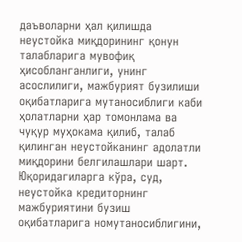даъволарни ҳал қилишда неустойка миқдорининг қонун талабларига мувофиқ ҳисобланганлиги, унинг асослилиги, мажбурият бузилиши оқибатларига мутаносиблиги каби ҳолатларни ҳар томонлама ва чуқур муҳокама қилиб, талаб қилинган неустойканинг адолатли миқдорини белгилашлари шарт. Юқоридагиларга кўра, суд, неустойка кредиторнинг мажбуриятини бузиш оқибатларига номутаносиблигини,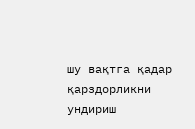шу вақтга қадар қарздорликни ундириш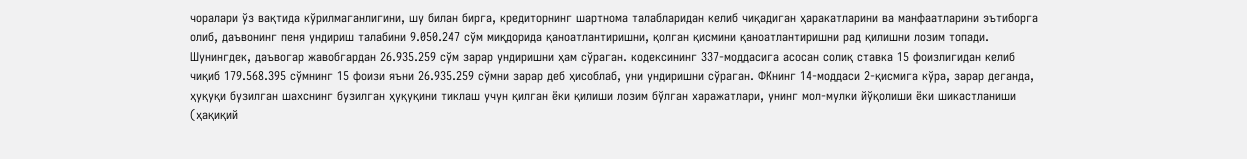чоралари ўз вақтида кўрилмаганлигини, шу билан бирга, кредиторнинг шартнома талабларидан келиб чиқадиган ҳаракатларини ва манфаатларини эътиборга олиб, даъвонинг пеня ундириш талабини 9.050.247 сўм миқдорида қаноатлантиришни, қолган қисмини қаноатлантиришни рад қилишни лозим топади. Шунингдек, даъвогар жавобгардан 26.935.259 сўм зарар ундиришни ҳам сўраган. кодексининг 337-моддасига асосан солиқ ставка 15 фоизлигидан келиб чиқиб 179.568.395 сўмнинг 15 фоизи яъни 26.935.259 сўмни зарар деб ҳисоблаб, уни ундиришни сўраган. ФКнинг 14-моддаси 2-қисмига кўра, зарар деганда, ҳуқуқи бузилган шахснинг бузилган ҳуқуқини тиклаш учун қилган ёки қилиши лозим бўлган харажатлари, унинг мол-мулки йўқолиши ёки шикастланиши (ҳақиқий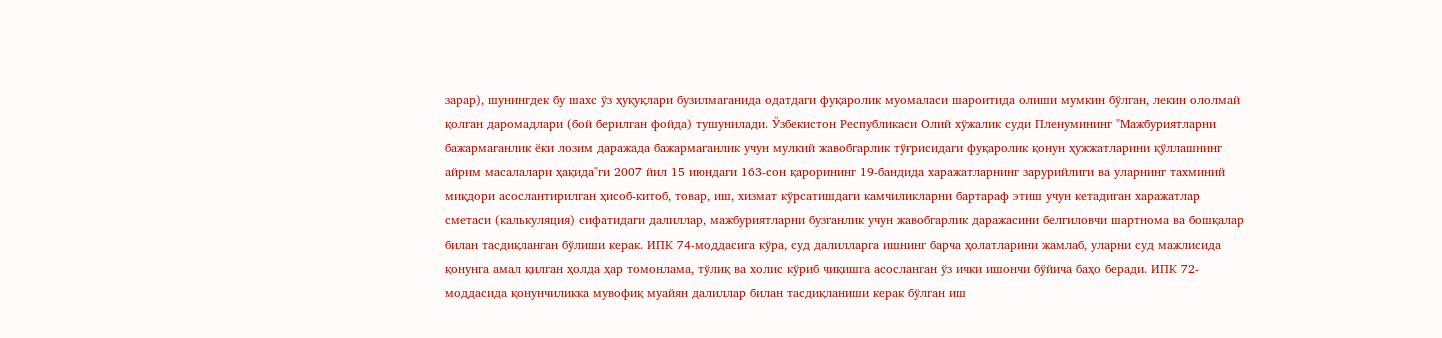зарар), шунингдек бу шахс ўз ҳуқуқлари бузилмаганида одатдаги фуқаролик муомаласи шароитида олиши мумкин бўлган, лекин ололмай қолган даромадлари (бой берилган фойда) тушунилади. Ўзбекистон Республикаси Олий хўжалик суди Пленумининг "Мажбуриятларни бажармаганлик ёки лозим даражада бажармаганлик учун мулкий жавобгарлик тўғрисидаги фуқаролик қонун ҳужжатларини қўллашнинг айрим масалалари ҳақида"ги 2007 йил 15 июндаги 163-сон қарорининг 19-бандида харажатларнинг зарурийлиги ва уларнинг тахминий миқдори асослантирилган ҳисоб-китоб, товар, иш, хизмат кўрсатишдаги камчиликларни бартараф этиш учун кетадиган харажатлар сметаси (калькуляция) сифатидаги далиллар, мажбуриятларни бузганлик учун жавобгарлик даражасини белгиловчи шартнома ва бошқалар билан тасдиқланган бўлиши керак. ИПК 74-моддасига кўра, суд далилларга ишнинг барча ҳолатларини жамлаб, уларни суд мажлисида қонунга амал қилган ҳолда ҳар томонлама, тўлиқ ва холис кўриб чиқишга асосланган ўз ички ишончи бўйича баҳо беради. ИПК 72-моддасида қонунчиликка мувофиқ муайян далиллар билан тасдиқланиши керак бўлган иш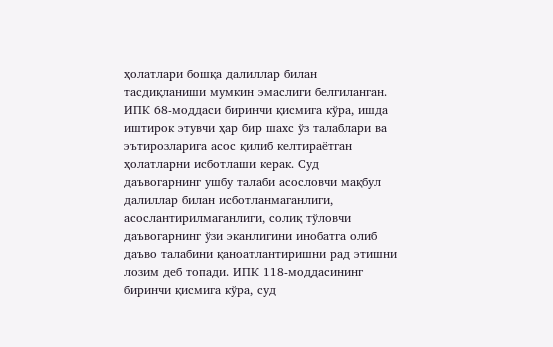ҳолатлари бошқа далиллар билан тасдиқланиши мумкин эмаслиги белгиланган. ИПК 68-моддаси биринчи қисмига кўра, ишда иштирок этувчи ҳар бир шахс ўз талаблари ва эътирозларига асос қилиб келтираётган ҳолатларни исботлаши керак. Суд даъвогарнинг ушбу талаби асословчи мақбул далиллар билан исботланмаганлиги, асослантирилмаганлиги, солиқ тўловчи даъвогарнинг ўзи эканлигини инобатга олиб даъво талабини қаноатлантиришни рад этишни лозим деб топади. ИПК 118-моддасининг биринчи қисмига кўра, суд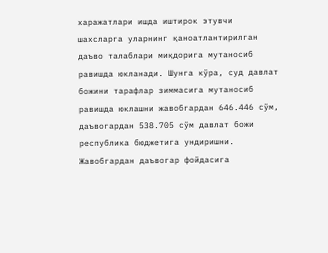харажатлари ишда иштирок этувчи шахсларга уларнинг қаноатлантирилган даъво талаблари миқдорига мутаносиб равишда юкланади. Шунга кўра, суд давлат божини тарафлар зиммасига мутаносиб равишда юклашни жавобгардан 646.446 сўм, даъвогардан 538.705 сўм давлат божи республика бюджетига ундиришни. Жавобгардан даъвогар фойдасига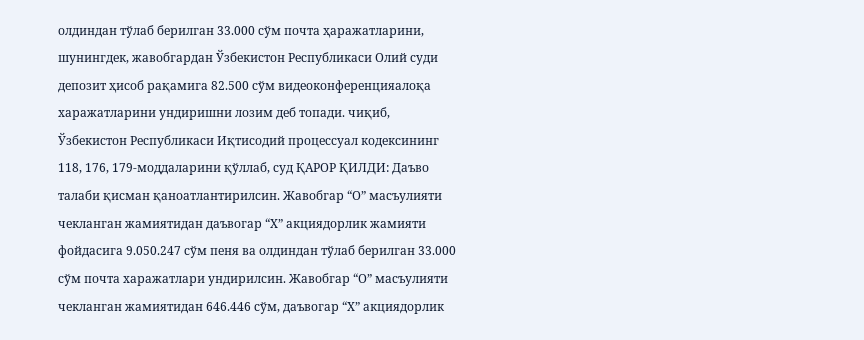олдиндан тўлаб берилган 33.000 сўм почта ҳаражатларини, шунингдек, жавобгардан Ўзбекистон Республикаси Олий суди депозит ҳисоб рақамига 82.500 сўм видеоконференцияалоқа харажатларини ундиришни лозим деб топади. чиқиб, Ўзбекистон Республикаси Иқтисодий процессуал кодексининг 118, 176, 179-моддаларини қўллаб, суд ҚАРОР ҚИЛДИ: Даъво талаби қисман қаноатлантирилсин. Жавобгар “О” масъулияти чекланган жамиятидан даъвогар “Х” акциядорлик жамияти фойдасига 9.050.247 сўм пеня ва олдиндан тўлаб берилган 33.000 сўм почта харажатлари ундирилсин. Жавобгар “О” масъулияти чекланган жамиятидан 646.446 сўм, даъвогар “Х” акциядорлик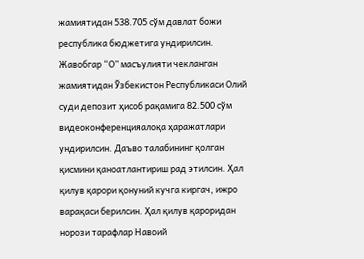жамиятидан 538.705 сўм давлат божи республика бюджетига ундирилсин. Жавобгар “О” масъулияти чекланган жамиятидан Ўзбекистон Республикаси Олий суди депозит ҳисоб рақамига 82.500 сўм видеоконференцияалоқа ҳаражатлари ундирилсин. Даъво талабининг қолган қисмини қаноатлантириш рад этилсин. Ҳал қилув қарори қонуний кучга киргач, ижро варақаси берилсин. Ҳал қилув қароридан норози тарафлар Навоий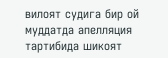вилоят судига бир ой муддатда апелляция тартибида шикоят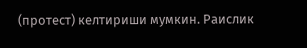(протест) келтириши мумкин. Раислик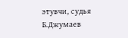этувчи, судья Б.Джумаев